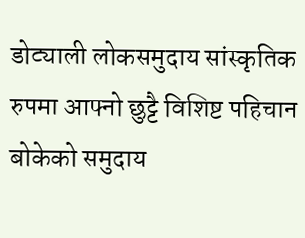डोट्याली लोकसमुदाय सांस्कृतिक रुपमा आफ्नो छुट्टै विशिष्ट पहिचान बोकेको समुदाय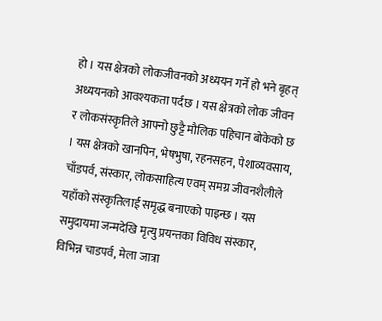हो । यस क्षेत्रको लोकजीवनको अध्ययन गर्ने हो भने बृहत् अध्ययनको आवश्यकता पर्दछ । यस क्षेत्रको लोक जीवन र लोकसंस्कृतिले आफ्नो छुट्टै मौलिक पहिचान बोकेको छ । यस क्षेत्रको खानपिन, भेषभुषा, रहनसहन, पेशाव्यवसाय, चाँडपर्व, संस्कार, लोकसाहित्य एवम् समग्र जीवनशैलीले यहाँको संस्कृतिलाई समृद्ध बनाएको पाइन्छ । यस समुदायमा जन्मदेखि मृत्यु प्रयन्तका विविध संस्कार, विभिन्न चाडपर्व, मेला जात्रा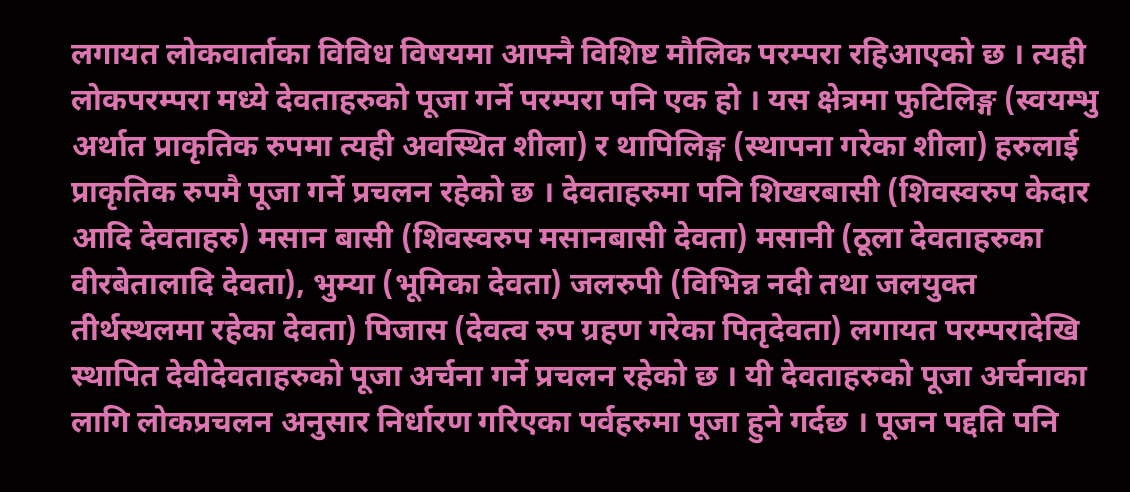लगायत लोकवार्ताका विविध विषयमा आफ्नै विशिष्ट मौलिक परम्परा रहिआएको छ । त्यही लोकपरम्परा मध्ये देवताहरुको पूजा गर्ने परम्परा पनि एक हो । यस क्षेत्रमा फुटिलिङ्ग (स्वयम्भु अर्थात प्राकृतिक रुपमा त्यही अवस्थित शीला) र थापिलिङ्ग (स्थापना गरेका शीला) हरुलाई प्राकृतिक रुपमै पूजा गर्ने प्रचलन रहेको छ । देवताहरुमा पनि शिखरबासी (शिवस्वरुप केदार आदि देवताहरु) मसान बासी (शिवस्वरुप मसानबासी देवता) मसानी (ठूला देवताहरुका वीरबेतालादि देवता), भुम्या (भूमिका देवता) जलरुपी (विभिन्न नदी तथा जलयुक्त तीर्थस्थलमा रहेका देवता) पिजास (देवत्व रुप ग्रहण गरेका पितृदेवता) लगायत परम्परादेखि स्थापित देवीदेवताहरुको पूजा अर्चना गर्ने प्रचलन रहेको छ । यी देवताहरुको पूजा अर्चनाका लागि लोकप्रचलन अनुसार निर्धारण गरिएका पर्वहरुमा पूजा हुने गर्दछ । पूजन पद्दति पनि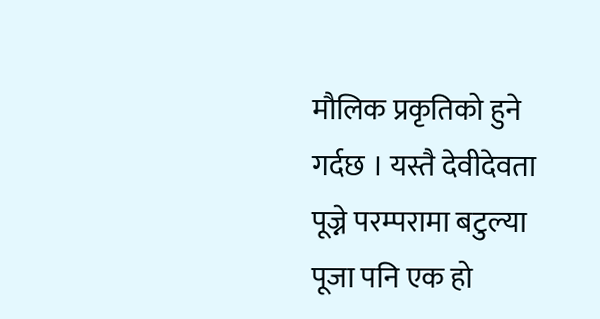मौलिक प्रकृतिको हुने गर्दछ । यस्तै देवीदेवता पूज्ने परम्परामा बटुल्या पूजा पनि एक हो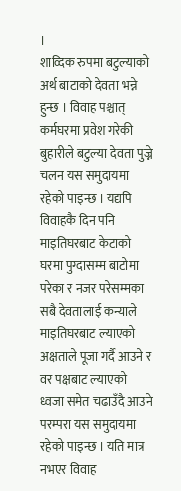।
शाव्दिक रुपमा बटुल्याको अर्थ बाटाको देवता भन्ने हुन्छ । विवाह पश्चात् कर्मघरमा प्रवेश गरेकी बुहारीले बटुल्या देवता पुज्ने चलन यस समुदायमा रहेको पाइन्छ । यद्यपि विवाहकै दिन पनि माइतिघरबाट केटाको घरमा पुग्दासम्म बाटोमा परेका र नजर परेसम्मका सबै देवतालाई कन्याले माइतिघरबाट ल्याएको अक्षताले पूजा गर्दै आउने र वर पक्षबाट ल्याएको ध्वजा समेत चढाउँदै आउने परम्परा यस समुदायमा रहेको पाइन्छ । यति मात्र नभएर विवाह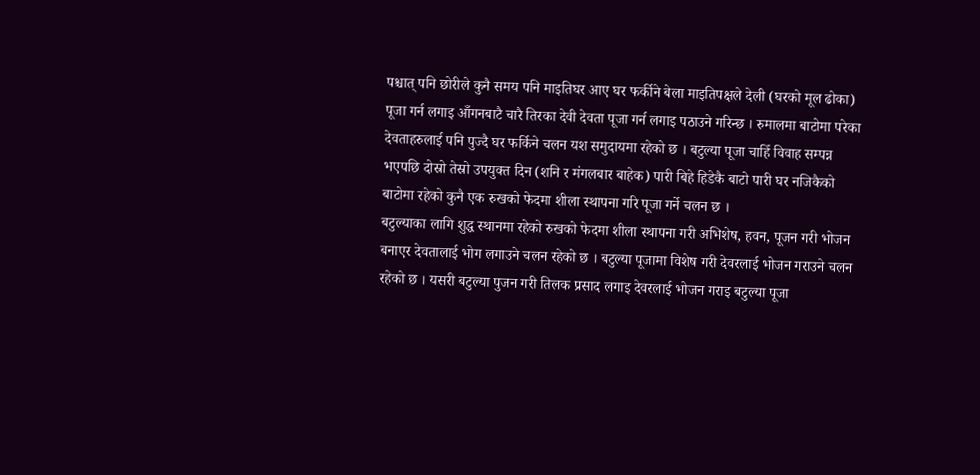पश्चात् पनि छोरीले कुनै समय पनि माइतिघर आए घर फर्कीने बेला माइतिपक्षले देली (घरको मूल ढोका) पूजा गर्न लगाइ आँगनबाटै चारै तिरका देवी देवता पूजा गर्न लगाइ पठाउने गरिन्छ । रुमालमा बाटोमा परेका देवताहरुलाई पनि पुज्दै घर फर्किने चलन यश समुदायमा रहेको छ । बटुल्या पूजा चाहिँ विवाह सम्पन्न भएपछि दोस्रो तेस्रो उपयुक्त दिन (शनि र मंगलबार बाहेक) पारी बिहे हिडेकै बाटो पारी घर नजिकैको बाटोमा रहेको कुनै एक रुखको फेदमा शीला स्थापना गरि पूजा गर्ने चलन छ ।
बटुल्याका लागि शुद्ध स्थानमा रहेको रुखको फेदमा शीला स्थापना गरी अभिशेष, हवन, पूजन गरी भोजन बनाएर देवतालाई भोग लगाउने चलन रहेको छ । बटुल्या पूजामा विशेष गरी देवरलाई भोजन गराउने चलन रहेको छ । यसरी बटुल्या पुजन गरी तिलक प्रसाद लगाइ देवरलाई भोजन गराइ बटुल्या पूजा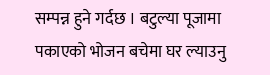सम्पन्न हुने गर्दछ । बटुल्या पूजामा पकाएको भोजन बचेमा घर ल्याउनु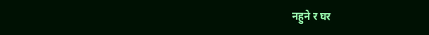नहुने र घर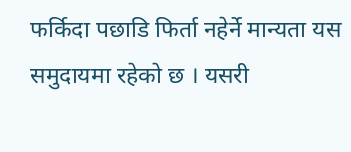फर्किदा पछाडि फिर्ता नहेर्ने मान्यता यस समुदायमा रहेको छ । यसरी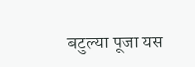बटुल्या पूजा यस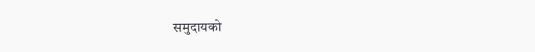समुदायको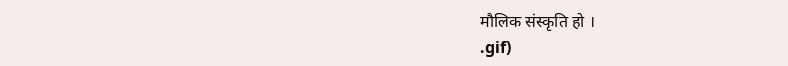मौलिक संस्कृति हो ।
.gif)